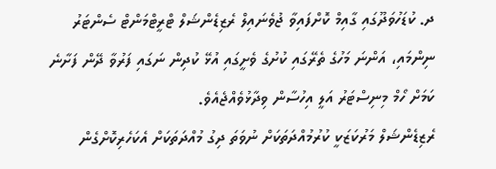ދ. ކުޑަހުވަދޫގައި ގާއިމް ކޮށްފައިވާ ޖުވެނައިލް ރެޒިޑެންޝަލް ޓްރީޓްމަންޓް ސެންޓަރު ނިންމައި، އަންނަ މަހުގެ ތެރޭގައި ކުށުގެ ވެށީގައި އުޅޭ ކުދިން ނަގައި ފަރުވާ ދޭން ފަށާނެ ކަމަށް ހޯމް މިނިސްޓަރު އަލީ އިހުސާން ވިދާޅުވެއްޖެއެވެ.
ރެޒިޑެންޝަލް މަރުކަޒަކީ ކުރުމުއްދަތަކަށް ނުވަތަ ދިގު މުއްދަތަކަށް އެކަހެރިކޮށްގެން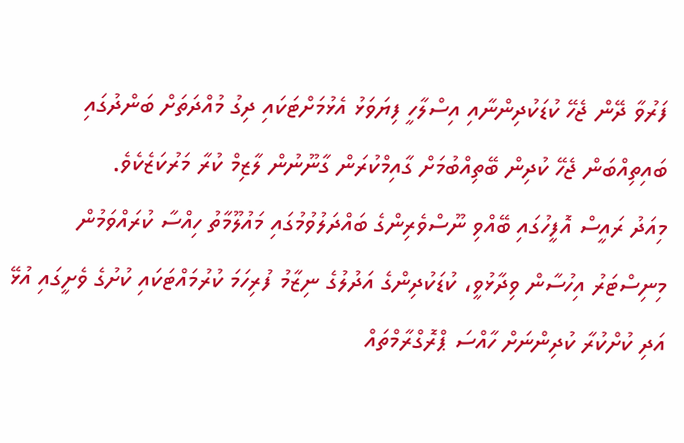ފަރުވާ ދޭން ޖެހޭ ކުޑަކުދިންނާއި އިސްލާހީ ފިޔަވަޅު އެޅުމަށްޓަކައި ދިގު މުއްދަތަށް ބަންދުގައި ބައިތިއްބަން ޖެހޭ ކުދިން ބޭތިއްބުމަށް ގާއިމްކުރަން ގާނޫނުން ލާޒިމް ކުރާ މަރުކަޒެކެވެ.
މިއަދު ރައީސް އޮފީހުގައި ބޭއްވި ނޫސްވެރިންގެ ބައްދަލުވުމުގައި މައުލޫމާތު ހިއްސާ ކުރައްވަމުން މިނިސްޓަރު އިހުސާން ވިދާޅުވީ، ކުޑަކުދިންގެ އަދުލުގެ ނިޒާމު ފުރިހަމަ ކުރުމައްޓަކައި ކުށުގެ ވެށީގައި އުޅޭ އަދި ކުށްކުރާ ކުދިންނަށް ހާއްސަ ޕްރޮގްރާމްތައް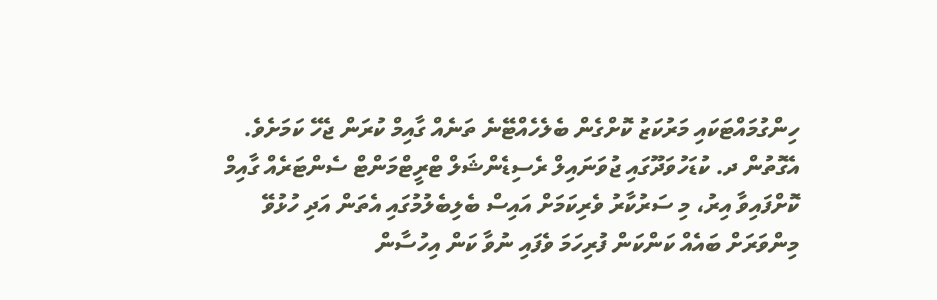ހިންގުމައްޓަކައި މަރުކަޒު ކޮށްގެން ބެލެހެއްޓޭނެ ތަނެއް ގާއިމް ކުރަން ޖެހޭ ކަމަށެވެ. އެގޮތުން ދ. ކުޑަހުވަދޫގައި ޖުވަނައިލް ރެސިޑެންޝަލް ޓްރީޓްމަންޓް ސެންޓަރެއް ގާއިމް ކޮށްފައިވާ އިރު، މި ސަރުކާރު ވެރިކަމަށް އައިސް ބެލިބެލުމުގައި އެތަން އަދި ހުޅުވޭ މިންވަރަށް ބައެއް ކަންކަން ފުރިހަމަ ވެފައި ނުވާ ކަން އިހުސާން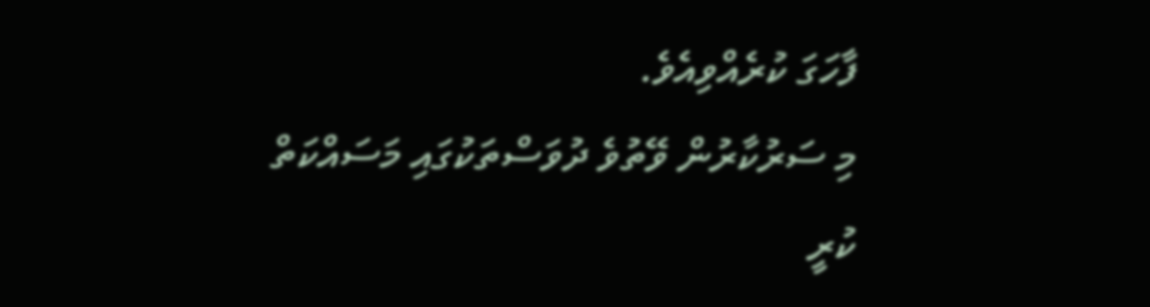ފާހަގަ ކުރެއްވިއެވެ.
މި ސަރުކާރުން ވޭތުވެ ދުވަސްތަކުގައި މަސައްކަތް ކުރީ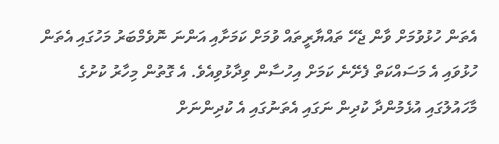އެތަން ހުޅުވުމަށް ވާން ޖެހޭ ތައްޔާރީތައް ވުމަށް ކަމަށާއި އަންނަ ނޮވެމްބަރު މަހުގައި އެތަން ހުޅުވައި އެ މަސައްކަތް ފެށޭނެ ކަމަށް އިހުސާން ވިދާޅުވިއެވެ. އެ ގޮތުން މިހާރު ކުށުގެ މާހައުލުގައި އުޅެމުންދާ ކުދިން ނަގައި އެތަނުގައި އެ ކުދިންނަށް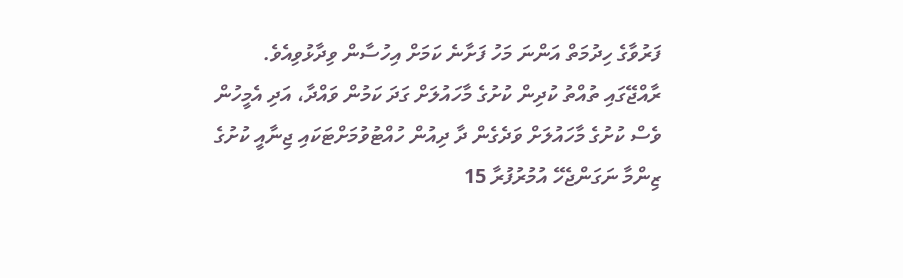ފަރުވާގެ ހިދުމަތް އަންނަ މަހު ފަށާނެ ކަމަށް އިހުސާން ވިދާޅުވިއެވެ.
ރާއްޖޭގައި ތުއްތު ކުދިން ކުށުގެ މާހައުލަށް ގަދަ ކަމުން ވައްދާ، އަދި އެމީހުން ވެސް ކުށުގެ މާހައުލަށް ވަދެގެން ދާ ދިއުން ހުއްޓުވުމަށްޓަކައި ޖިނާއީ ކުށުގެ ޒިންމާ ނަގަންޖެހޭ އުމުރުފުރާ 15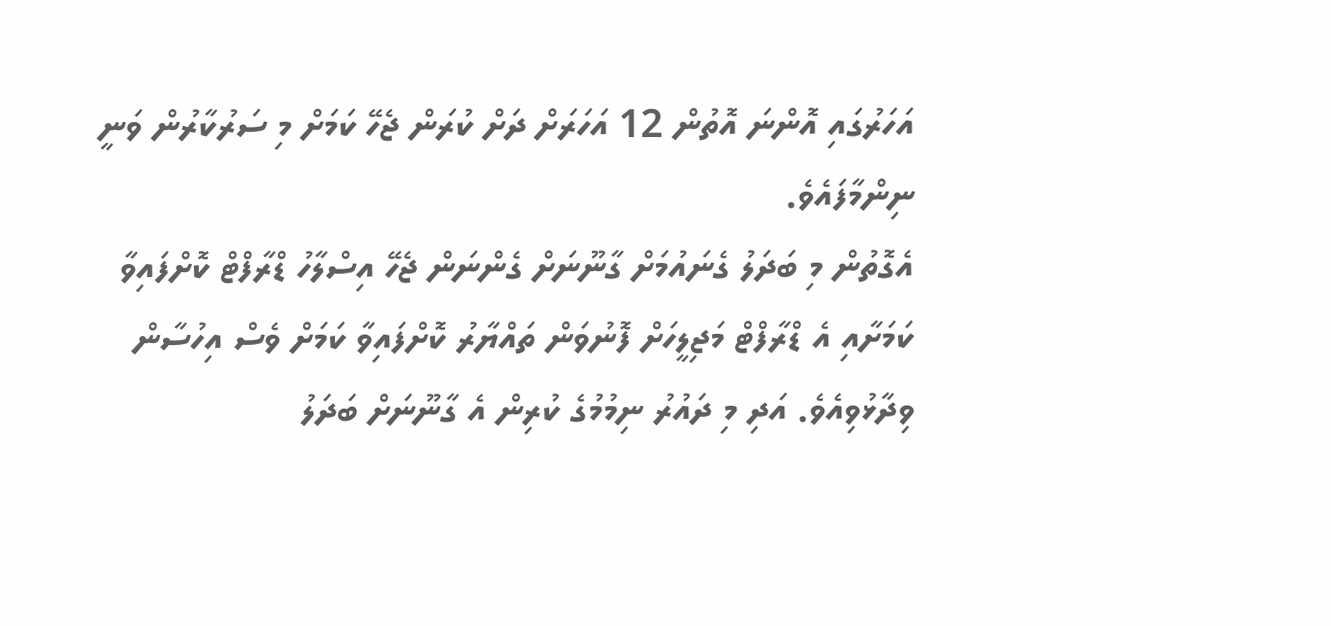އަހަރުގައި އޮންނަ އޮތުން 12 އަހަރަށް ދަށް ކުރަން ޖެހޭ ކަމަށް މި ސަރުކާރުން ވަނީ ނިންމާފައެވެ.
އެގޮތުން މި ބަދަލު ގެނައުމަށް ގާނޫނަށް ގެންނަން ޖެހޭ އިސްލާހު ޑްރާފްޓް ކޮށްފައިވާ ކަމަށާއި އެ ޑްރާފްޓް މަޖިލީހަށް ފޮނުވަން ތައްޔާރު ކޮށްފައިވާ ކަމަށް ވެސް އިހުސާން ވިދާޅުވިއެވެ. އަދި މި ދައުރު ނިމުމުގެ ކުރިން އެ ގާނޫނަށް ބަދަލު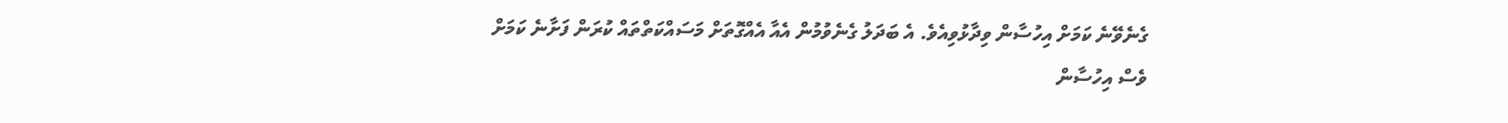ގެނެވޭނެ ކަމަށް އިހުސާން ވިދާޅުވިއެވެ. އެ ބަދަލު ގެނެވުމުން އެއާ އެއްގޮތަށް މަސައްކަތްތައް ކުރަން ފަށާނެ ކަމަށް ވެސް އިހުސާން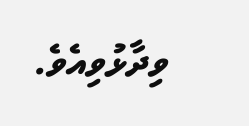ވިދާޅުވިއެވެ.